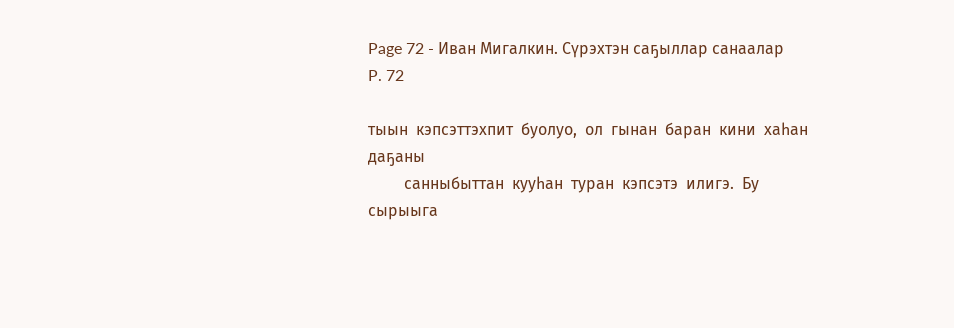Page 72 - Иван Мигалкин. Сүрэхтэн саҕыллар санаалар
P. 72

тыын  кэпсэттэхпит  буолуо,  ол  гынан  баран  кини  хаһан  даҕаны
         санныбыттан  кууһан  туран  кэпсэтэ  илигэ.  Бу сырыыга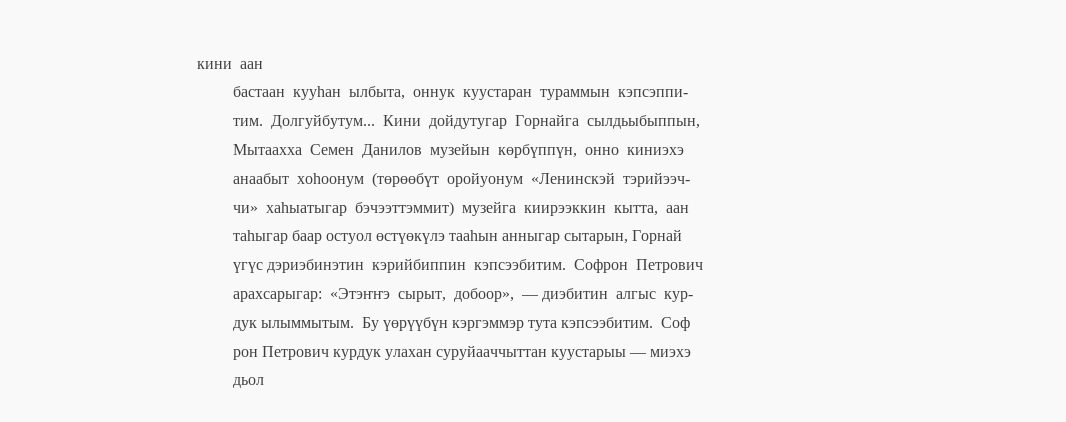кини  аан
         бастаан  кууһан  ылбыта,  оннук  куустаран  тураммын  кэпсэппи-
         тим.  Долгуйбутум...  Кини  дойдутугар  Горнайга  сылдьыбыппын,
         Мытаахха  Семен  Данилов  музейын  көрбүппүн,  онно  киниэхэ
         анаабыт  хоһоонум  (төрөөбүт  оройуонум  «Ленинскэй  тэрийээч-
         чи»  хаһыатыгар  бэчээттэммит)  музейга  киирээккин  кытта,  аан
         таһыгар баар остуол өстүөкүлэ тааһын анныгар сытарын, Горнай
         үгүс дэриэбинэтин  кэрийбиппин  кэпсээбитим.  Софрон  Петрович
         арахсарыгар:  «Этэҥҥэ  сырыт,  добоор»,  — диэбитин  алгыс  кур-
         дук ылыммытым.  Бу үөрүүбүн кэргэммэр тута кэпсээбитим.  Соф
         рон Петрович курдук улахан суруйааччыттан куустарыы — миэхэ
         дьол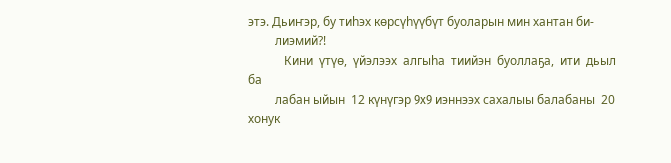этэ. Дьиҥэр, бу тиһэх көрсүһүүбүт буоларын мин хантан би-
         лиэмий?!
            Кини  үтүө,  үйэлээх  алгыһа  тиийэн  буоллаҕа,  ити  дьыл  ба
         лабан ыйын  12 күнүгэр 9x9 иэннээх сахалыы балабаны  20 хонук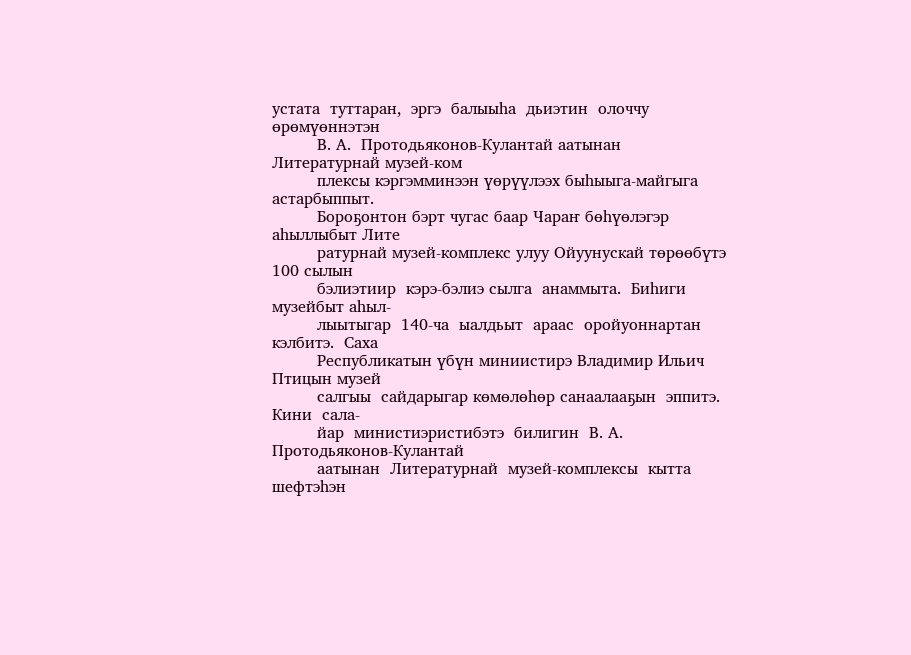устата  туттаран,  эргэ  балыыһа  дьиэтин  олоччу  өрөмүөннэтэн
         В. А.  Протодьяконов-Кулантай аатынан Литературнай музей-ком
         плексы кэргэмминээн үөрүүлээх быһыыга-майгыга астарбыппыт.
         Бороҕонтон бэрт чугас баар Чараҥ бөһүөлэгэр аһыллыбыт Лите
         ратурнай музей-комплекс улуу Ойуунускай төрөөбүтэ  100 сылын
         бэлиэтиир  кэрэ-бэлиэ сылга  анаммыта.  Биһиги  музейбыт аһыл-
         лыытыгар  140-ча  ыалдьыт  араас  оройуоннартан  кэлбитэ.  Саха
         Республикатын үбүн миниистирэ Владимир Ильич Птицын музей
         салгыы  сайдарыгар көмөлөһөр санаалааҕын  эппитэ.  Кини  сала-
         йар  министиэристибэтэ  билигин  В. А.  Протодьяконов-Кулантай
         аатынан  Литературнай  музей-комплексы  кытта  шефтэһэн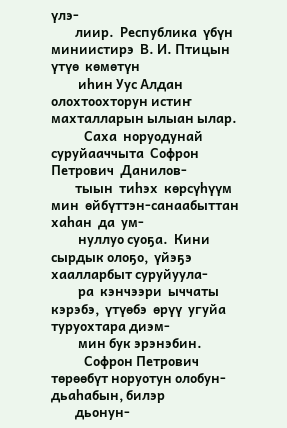үлэ-
        лиир.  Республика  үбүн  миниистирэ  В. И. Птицын  үтүө  көмөтүн
         иһин Уус Алдан олохтоохторун истиҥ махталларын ылыан ылар.
           Саха  норуодунай  суруйааччыта  Софрон  Петрович  Данилов-
        тыын  тиһэх  көрсүһүүм  мин  өйбүттэн-санаабыттан  хаһан  да  ум-
         нуллуо суоҕа.  Кини сырдык олоҕо,  үйэҕэ хаалларбыт суруйуула-
         ра  кэнчээри  ыччаты  кэрэбэ,  үтүөбэ  өрүү  угуйа туруохтара диэм-
         мин бук эрэнэбин.
           Софрон Петрович төрөөбүт норуотун олобун-дьаһабын, билэр
        дьонун-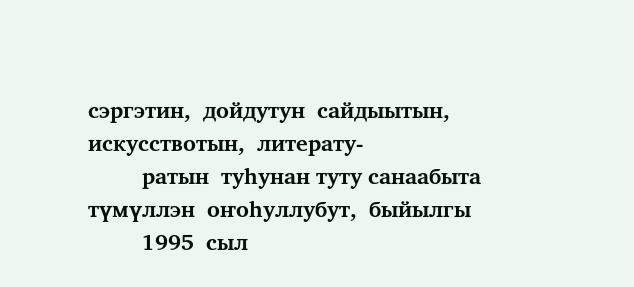сэргэтин,  дойдутун  сайдыытын,  искусствотын,  литерату-
         ратын  туһунан туту санаабыта түмүллэн  оҥоһуллубут,  быйылгы
         1995  сыл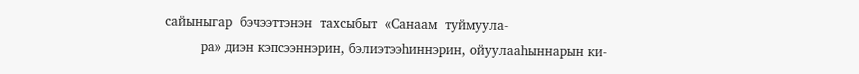сайыныгар  бэчээттэнэн  тахсыбыт  «Санаам  туймуула-
         ра» диэн кэпсээннэрин, бэлиэтээһиннэрин, ойуулааһыннарын ки-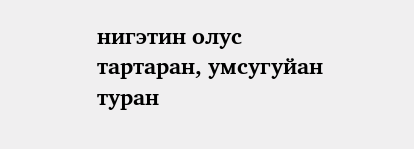нигэтин олус тартаран, умсугуйан туран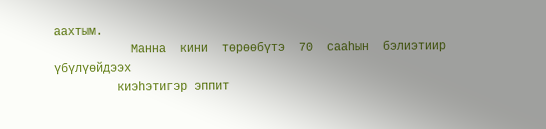аахтым.
           Манна  кини  төрөөбүтэ  70  сааһын  бэлиэтиир  үбүлүөйдээх
         киэһэтигэр эппит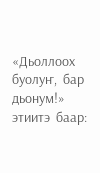«Дьоллоох  буолуҥ,  бар дьонум!»  этиитэ  баар: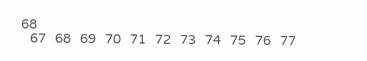68
   67   68   69   70   71   72   73   74   75   76   77